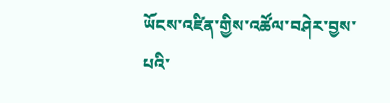ཡོངས་འཛིན་གྱིས་འཚོལ་བཤེར་བྱས་པའི་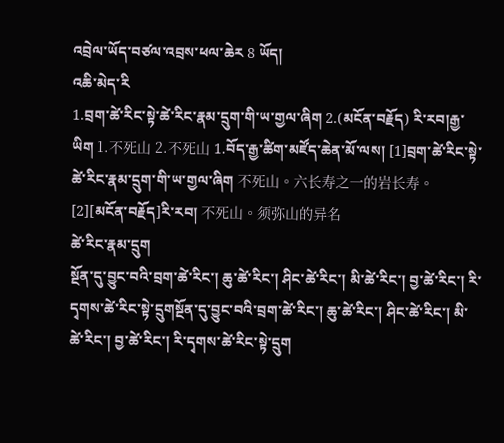འབྲེལ་ཡོད་བཙལ་འབྲས་ཕལ་ཆེར 8 ཡོད།
འཆི་མེད་རི
1.བྲག་ཚེ་རིང་སྟེ་ཚེ་རིང་རྣམ་དྲུག་གི་ཡ་གྱལ་ཞིག 2.(མངོན་བརྗོད) རི་རབ།རྒྱ་ཡིག 1.不死山 2.不死山 1.བོད་རྒྱ་ཚིག་མཛོད་ཆེན་མོ་ལས། [1]བྲག་ཚེ་རིང་སྟེ་ཚེ་རིང་རྣམ་དྲུག་གི་ཡ་གྱལ་ཞིག 不死山。六长寿之一的岩长寿。[2][མངོན་བརྗོད]རི་རབ། 不死山。须弥山的异名
ཚེ་རིང་རྣམ་དྲུག
སྔོན་དུ་བྱུང་བའི་བྲག་ཚེ་རིང་། ཆུ་ཚེ་རིང་། ཤིང་ཚེ་རིང་། མི་ཚེ་རིང་། བྱ་ཚེ་རིང་། རི་དྭགས་ཚེ་རིང་སྟེ་དྲུགསྔོན་དུ་བྱུང་བའི་བྲག་ཚེ་རིང་། ཆུ་ཚེ་རིང་། ཤིང་ཚེ་རིང་། མི་ཚེ་རིང་། བྱ་ཚེ་རིང་། རི་དྭགས་ཚེ་རིང་སྟེ་དྲུག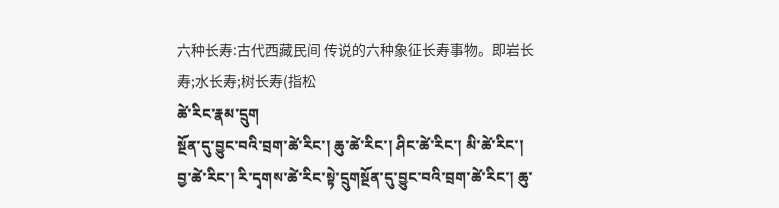六种长寿:古代西藏民间 传说的六种象征长寿事物。即岩长寿;水长寿;树长寿(指松
ཚེ་རིང་རྣམ་དྲུག
སྔོན་དུ་བྱུང་བའི་བྲག་ཚེ་རིང་། ཆུ་ཚེ་རིང་། ཤིང་ཚེ་རིང་། མི་ཚེ་རིང་། བྱ་ཚེ་རིང་། རི་དྭགས་ཚེ་རིང་སྟེ་དྲུགསྔོན་དུ་བྱུང་བའི་བྲག་ཚེ་རིང་། ཆུ་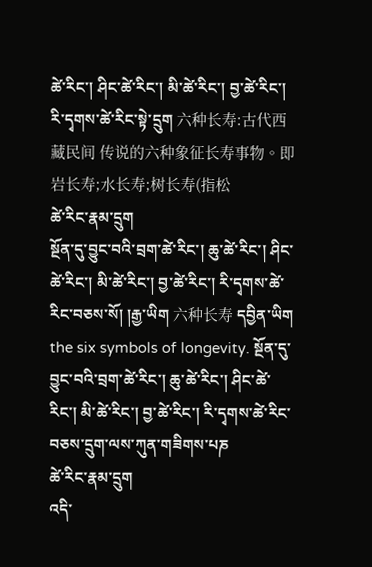ཚེ་རིང་། ཤིང་ཚེ་རིང་། མི་ཚེ་རིང་། བྱ་ཚེ་རིང་། རི་དྭགས་ཚེ་རིང་སྟེ་དྲུག 六种长寿:古代西藏民间 传说的六种象征长寿事物。即岩长寿;水长寿;树长寿(指松
ཚེ་རིང་རྣམ་དྲུག
སྔོན་དུ་བྱུང་བའི་བྲག་ཚེ་རིང་། ཆུ་ཚེ་རིང་། ཤིང་ཚེ་རིང་། མི་ཚེ་རིང་། བྱ་ཚེ་རིང་། རི་དྭགས་ཚེ་རིང་བཅས་སོ། །རྒྱ་ཡིག 六种长寿 དབྱིན་ཡིག the six symbols of longevity. སྔོན་དུ་བྱུང་བའི་བྲག་ཚེ་རིང་། ཆུ་ཚེ་རིང་། ཤིང་ཚེ་རིང་། མི་ཚེ་རིང་། བྱ་ཚེ་རིང་། རི་དྭགས་ཚེ་རིང་བཅས་དྲུག་ལས་ཀུན་གཟིགས་པཎ
ཚེ་རིང་རྣམ་དྲུག
འདི་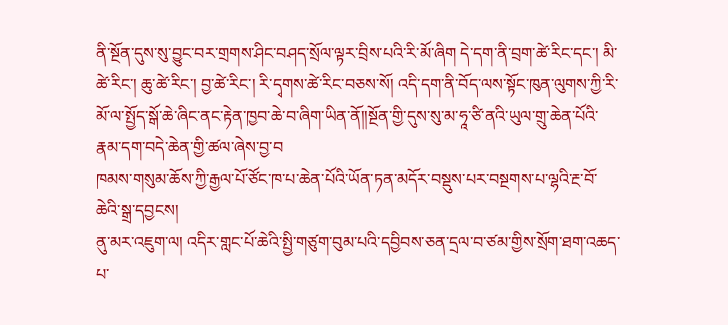ནི་སྔོན་དུས་སུ་བྱུང་བར་གྲགས་ཤིང་བཤད་སྲོལ་ལྟར་བྲིས་པའི་རི་མོ་ཞིག དེ་དག་ནི་བྲག་ཚེ་རིང་དང་། མི་ཚེ་རིང་། ཆུ་ཚེ་རིང་། བྱ་ཚེ་རིང་། རི་དྭགས་ཚེ་རིང་བཅས་སོ། འདི་དག་ནི་བོད་ལས་སྟོང་ཁུན་ལུགས་ཀྱི་རི་མོ་ལ་སྤྱོད་སྒོ་ཆེ་ཞིང་ནང་རྟེན་ཁྱབ་ཆེ་བ་ཞིག་ཡིན་ནོ།།སྔོན་གྱི་དུས་སུ་མ་ཧཱ་ཙི་ནའི་ཡུལ་གྲུ་ཆེན་པོའི་རྣམ་དག་བདེ་ཆེན་གྱི་ཚལ་ཞེས་བྱ་བ
ཁམས་གསུམ་ཆོས་ཀྱི་རྒྱལ་པོ་ཙོང་ཁ་པ་ཆེན་པོའི་ཡོན་ཏན་མདོར་བསྡུས་པར་བསྔགས་པ་ལྷའི་རྔ་བོ་ཆེའི་སྒྲ་དབྱངས།
ནུ་མར་འཇུག་ལ། འདིར་གླང་པོ་ཆེའི་སྤྱི་གཙུག་བུམ་པའི་དབྱིབས་ཅན་དྲལ་བ་ཙམ་གྱིས་སྲོག་ཐག་འཆད་པ་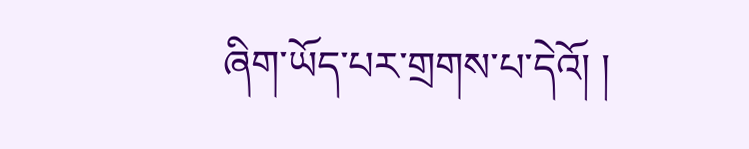ཞིག་ཡོད་པར་གྲགས་པ་དེའོ། །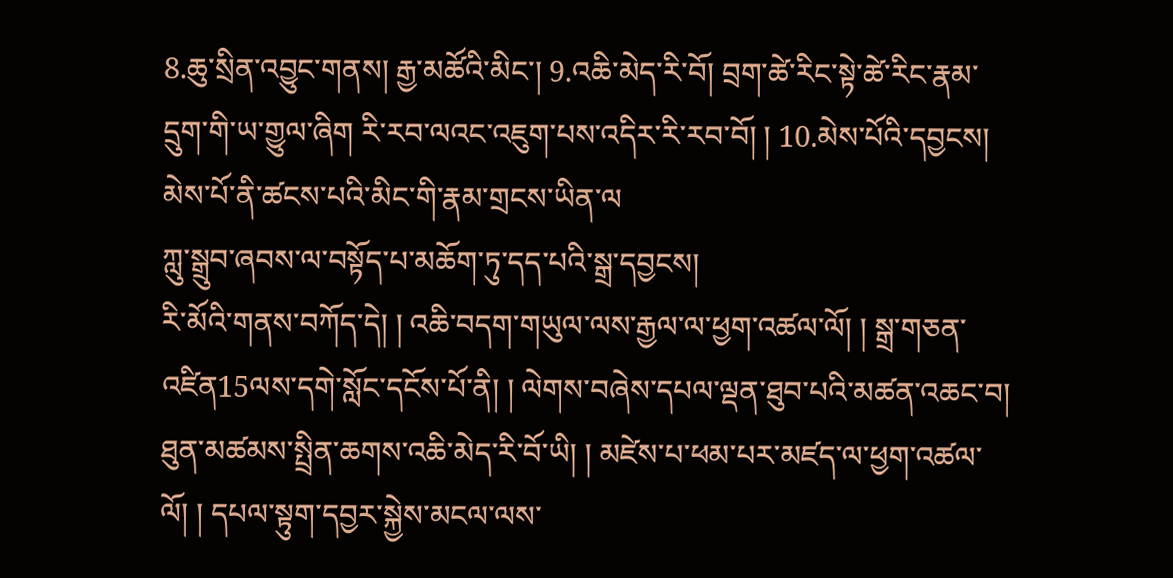8.ཆུ་སྲིན་འབྱུང་གནས། རྒྱ་མཚོའི་མིང་། 9.འཆི་མེད་རི་བོ། བྲག་ཚེ་རིང་སྟེ་ཚེ་རིང་རྣམ་དྲུག་གི་ཡ་གྱུལ་ཞིག རི་རབ་ལའང་འཇུག་པས་འདིར་རི་རབ་བོ། ། 10.མེས་པོའི་དབྱངས། མེས་པོ་ནི་ཚངས་པའི་མིང་གི་རྣམ་གྲངས་ཡིན་ལ
ཀླུ་སྒྲུབ་ཞབས་ལ་བསྟོད་པ་མཆོག་ཏུ་དད་པའི་སྒྲ་དབྱངས།
རི་མོའི་གནས་བཀོད་དེ། ། འཆི་བདག་གཡུལ་ལས་རྒྱལ་ལ་ཕྱག་འཚལ་ལོ། ། སྒྲ་གཅན་འཛིན15ལས་དགེ་སློང་དངོས་པོ་ནི། ། ལེགས་བཞེས་དཔལ་ལྡན་ཐུབ་པའི་མཚན་འཆང་བ། ཐུན་མཚམས་སྤྲིན་ཆགས་འཆི་མེད་རི་བོ་ཡི། ། མཛེས་པ་ཕམ་པར་མཛད་ལ་ཕྱག་འཚལ་ལོ། ། དཔལ་སྟུག་དབྱར་སྐྱེས་མངལ་ལས་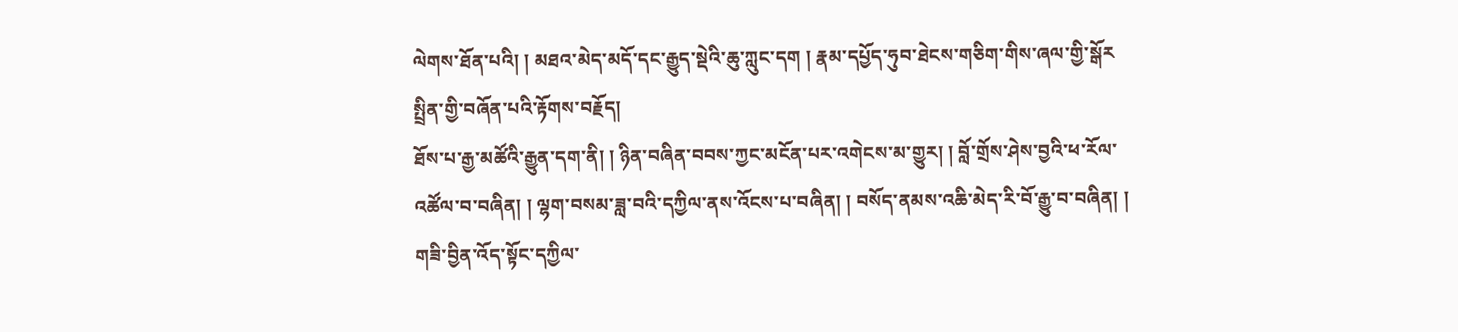ལེགས་ཐོན་པའི། ། མཐའ་མེད་མདོ་དང་རྒྱུད་སྡེའི་ཆུ་ཀླུང་དག ། རྣམ་དཔྱོད་ཧུབ་ཐེངས་གཅིག་གིས་ཞལ་གྱི་སྒོར
སྤྲིན་གྱི་བཞོན་པའི་རྟོགས་བརྗོད།
ཐོས་པ་རྒྱ་མཚོའི་རྒྱུན་དག་ནི། ། ཉིན་བཞིན་བབས་ཀྱང་མངོན་པར་འགེངས་མ་གྱུར། ། བློ་གྲོས་ཤེས་བྱའི་ཕ་རོལ་འཚོལ་བ་བཞིན། ། ལྷག་བསམ་ཟླ་བའི་དཀྱིལ་ནས་འོངས་པ་བཞིན། ། བསོད་ནམས་འཆི་མེད་རི་བོ་རྒྱུ་བ་བཞིན། ། གཟི་བྱིན་འོད་སྟོང་དཀྱིལ་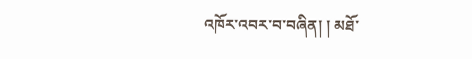འཁོར་འབར་བ་བཞིན། ། མཐོ་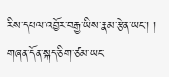རིས་དཔལ་འབྱོར་བརྒྱ་ཡིས་རྣམ་རྩེན་ཡང་། ། གཞན་དོན་སྐད་ཅིག་ཙམ་ཡང་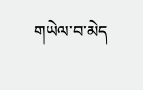གཡེལ་བ་མེད